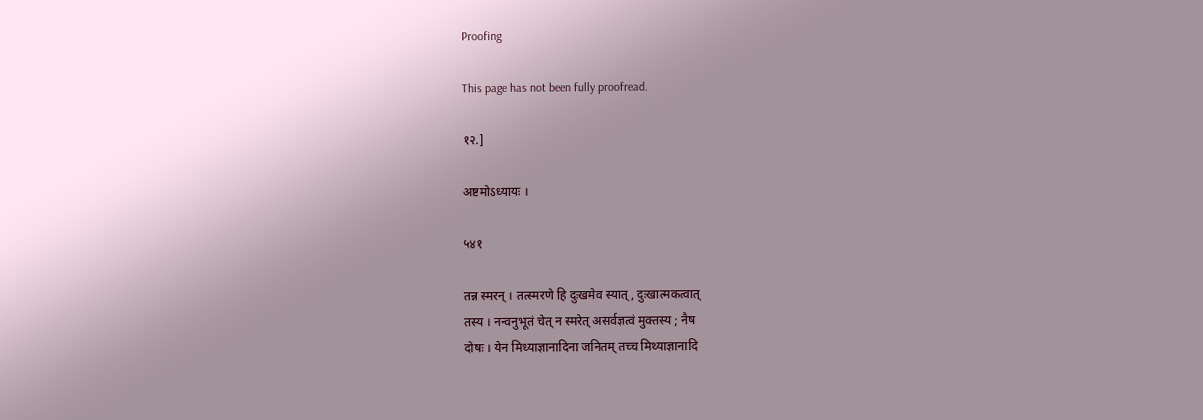Proofing

This page has not been fully proofread.

१२.]

अष्टमोऽध्यायः ।

५४१

तन्न स्मरन् । तत्स्मरणे हि दुःखमेव स्यात्, दुःखात्मकत्वात्
तस्य । नन्वनुभूतं चेत् न स्मरेत् असर्वज्ञत्वं मुक्तस्य ; नैष
दोषः । येन मिध्याज्ञानादिना जनितम् तच्च मिथ्याज्ञानादि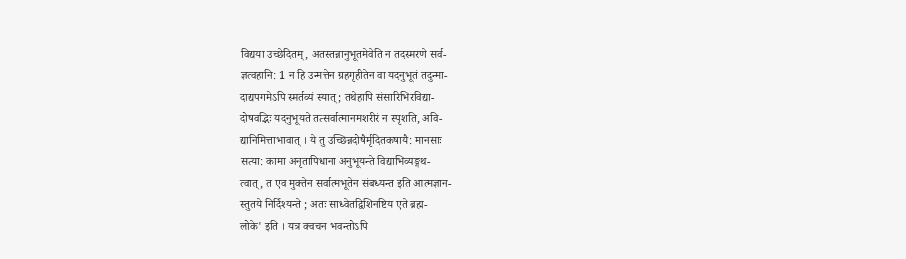विद्यया उच्छेदितम्, अतस्तन्नानुभूतमेवेति न तदस्मरणे सर्व-
ज्ञत्वहानि: 1 न हि उन्मत्तेन ग्रहगृहीतेन वा यदनुभूतं तदुन्मा-
दाद्यपगमेऽपि स्मर्तव्यं स्यात् ; तथेहापि संसारिभिरविद्या-
दोषवद्भिः यदनुभूयते तत्सर्वात्मानमशरीरं न स्पृशति, अवि-
द्यानिमित्ताभावात् । ये तु उच्छिन्नदोषैर्मृदितकषायै: मानसाः
सत्या: कामा अनृतापिधाना अनुभूयन्ते विद्याभिव्यङ्गथ-
त्वात्, त एव मुक्तेन सर्वात्मभूतेन संबध्यन्त इति आत्मज्ञान-
स्तुतये निर्दिश्यन्ते ; अतः साध्वेतद्विशिनष्टिय एते ब्रह्म-
लोके' इति । यत्र क्वचन भवन्तोऽपि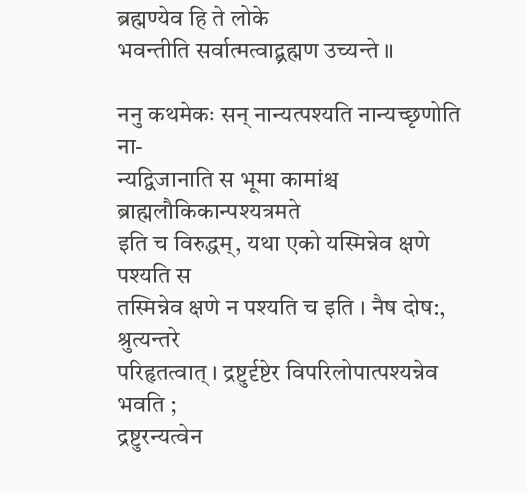ब्रह्मण्येव हि ते लोके
भवन्तीति सर्वात्मत्वाद्ब्रह्मण उच्यन्ते ॥

ननु कथमेकः सन् नान्यत्पश्यति नान्यच्छृणोति ना-
न्यद्विजानाति स भूमा कामांश्च ब्राह्मलौकिकान्पश्यत्रमते
इति च विरुद्धम्, यथा एको यस्मिन्नेव क्षणे पश्यति स
तस्मिन्नेव क्षणे न पश्यति च इति । नैष दोष:, श्रुत्यन्तरे
परिहृतत्वात् । द्रष्टुर्दृष्टेर विपरिलोपात्पश्यन्नेव भवति ;
द्रष्टुरन्यत्वेन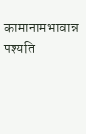कामानामभावान्न पश्यति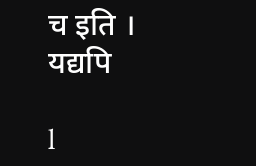च इति । यद्यपि

l